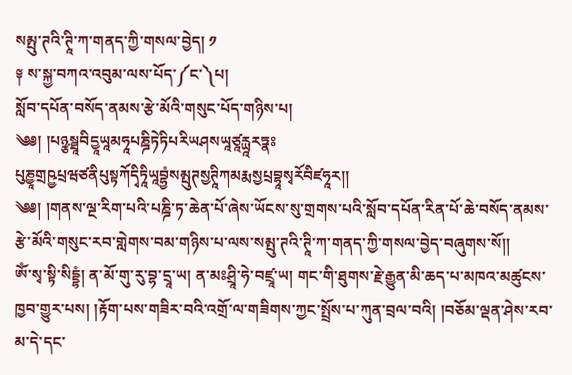སམྤུ་ཊའི་ཊཱི་ཀ་གནད་ཀྱི་གསལ་བྱེད། ༡
༈ ས་སྐྱ་བཀའ་འབུམ་ལས་པོད་༼ང་༽པ།
སློབ་དཔོན་བསོད་ནམས་རྩེ་མོའི་གསུང་པོད་གཉིས་པ།
༄༅། །པཉྩསྠཱབིདྱཱཡཱམཧཱཔཎྜིཏེཏིཔརིཡཤསཡཱཙཱརྻཱརཏྣཿཔུཎྱཱགྲཥྱཔྲཝཙནིཔུསྟཀོདྭིཏཱིཡཱབྷྱཾསམྤུཊསྱཊཱིཀམརྨསྱཔྲབྷཱསྭརོབིཛཧཱར།།
༄༅། །གནས་ལྔ་རིག་པའི་པཎྜི་ཏ་ཆེན་པོ་ཞེས་ཡོངས་སུ་གྲགས་པའི་སློབ་དཔོན་རིན་པོ་ཆེ་བསོད་ནམས་རྩེ་མོའི་གསུང་རབ་གླེགས་བམ་གཉིས་པ་ལས་སམྤུ་ཊའི་ཊཱི་ཀ་གནད་ཀྱི་གསལ་བྱེད་བཞུགས་སོ།།
ཨོཾ་སྭ་སྟི་སིདྡྷཾ། ན་མོ་གུ་རུ་བྷ་དྲཱ་ཡ། ན་མཿཤྲཱི་ཧེ་བཛྲཱ་ཡ། གང་གི་ཐུགས་རྗེ་རྒྱུན་མི་ཆད་པ་མཁའ་མཚུངས་ཁྱབ་གྱུར་པས། །རྟོག་པས་གཟིར་བའི་འགྲོ་ལ་གཟིགས་ཀྱང་སྤྲོས་པ་ཀུན་བྲལ་བའི། །བཅོམ་ལྡན་ཤེས་རབ་མ་དེ་དང་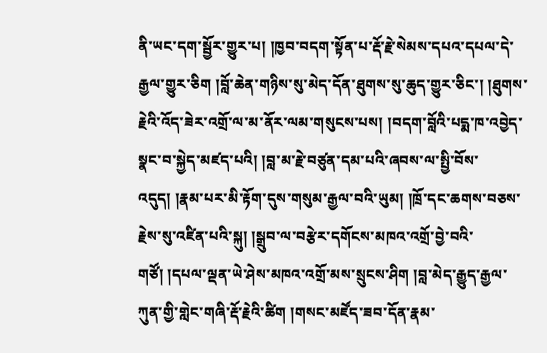ནི་ཡང་དག་སྦྱོར་གྱུར་པ། །ཁྱབ་བདག་སྟོན་པ་རྡོ་རྗེ་སེམས་དཔའ་དཔལ་དེ་རྒྱལ་གྱུར་ཅིག །བློ་ཆེན་གཉིས་སུ་མེད་དོན་ཐུགས་སུ་ཆུད་གྱུར་ཅིང་། །ཐུགས་རྗེའི་འོད་ཟེར་འགྲོ་ལ་མ་ནོར་ལམ་གསུངས་པས། །བདག་བློའི་པདྨ་ཁ་འབྱེད་སྣང་བ་སྐྱེད་མཛད་པའི། །བླ་མ་རྗེ་བཙུན་དམ་པའི་ཞབས་ལ་སྤྱི་བོས་འདུད། །རྣམ་པར་མི་རྟོག་དུས་གསུམ་རྒྱལ་བའི་ཡུམ། །ཁྲོ་དང་ཆགས་བཅས་རྗེས་སུ་འཛིན་པའི་སྐུ། །སྒྲུབ་ལ་བརྩེར་དགོངས་མཁའ་འགྲོ་བྱེ་བའི་གཙོ། །དཔལ་ལྡན་ཡེ་ཤེས་མཁའ་འགྲོ་མས་སྲུངས་ཤིག །བླ་མེད་རྒྱུད་རྒྱལ་ཀུན་གྱི་གླེང་གཞི་རྡོ་རྗེའི་ཚིག །གསང་མཛོད་ཟབ་དོན་རྣམ་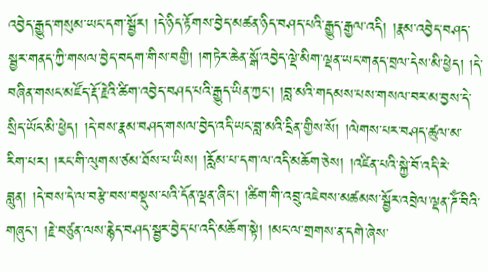འབྱེད་རྒྱུད་གསུམ་ཡང་དག་སྦྱོར། །དེ་ཉིད་རྟོགས་བྱེད་མཚན་ཉིད་བཤད་པའི་རྒྱུད་རྒྱལ་འདི། །རྣམ་འབྱེད་བཤད་སྦྱར་གནད་ཀྱི་གསལ་བྱེད་བདག་གིས་བགྱི། །གཏེར་ཆེན་སྒོ་འབྱེད་ལྡེ་མིག་ལྡན་ཡང་གནད་བྲལ་དེས་མི་ཕྱེད། །དེ་བཞིན་གསང་མཛོད་རྡོ་རྗེའི་ཚིག་འབྱེད་བཤད་པའི་རྒྱུད་ཡིན་ཀྱང་། །བླ་མའི་གདམས་པས་གསལ་བར་མ་བྱས་དེ་སྲིད་ཡོང་མི་ཕྱེད། །དེ་བས་རྣམ་བཤད་གསལ་བྱེད་འདི་ཡང་བླ་མའི་དྲིན་གྱིས་སོ། །ལེགས་པར་བཤད་ཚུལ་མ་རིག་པར། །རང་གི་ལུགས་ཙམ་ཐོས་པ་ཡིས། །རློམ་པ་དག་ལ་འདི་མཆོག་ཅེས། །འཛིན་པའི་སྐྱེ་བོ་འདི་རེ་བླུན། །དེ་བས་དེ་ལ་བརྩེ་བས་བསྡུས་པའི་དོན་ལྡན་ཞིང་། །ཚིག་གི་འབྲུ་འཇེབས་མཚམས་སྦྱོར་འབྲེལ་ལྡན་ཌོཾ་བིའི་གཞུང་། །རྗེ་བཙུན་ལས་རྙེད་བཤད་སྦྱར་བྱེད་པ་འདི་མཆོག་སྟེ། །མང་ལ་གྲགས་ན་དགེ་ཞེས་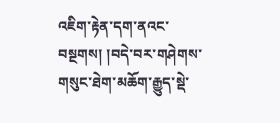འཇིག་རྟེན་དག་ནའང་བསྔགས། །བདེ་བར་གཤེགས་གསུང་ཐེག་མཆོག་རྒྱུད་སྡེ་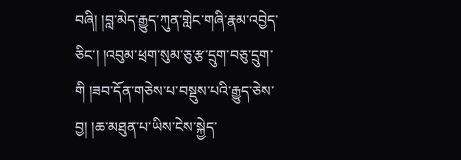བཞི། །བླ་མེད་རྒྱུད་ཀུན་གླེང་གཞི་རྣམ་འབྱེད་ཅིང་། །འབུམ་ཕྲག་སུམ་ཅུ་རྩ་དྲུག་བཅུ་དྲུག་གི །ཟབ་དོན་གཅེས་པ་བསྡུས་པའི་རྒྱུད་ཅེས་བྱ། །ཆ་མཐུན་པ་ཡིས་ངེས་སྐྱེད་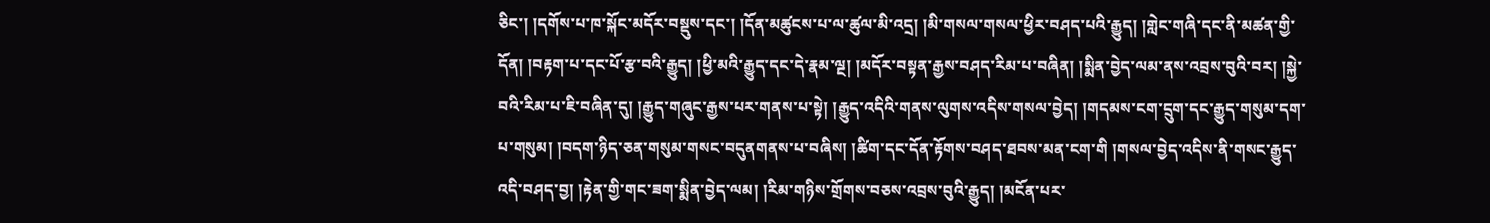ཅིང་། །དགོས་པ་ཁ་སྐོང་མདོར་བསྡུས་དང་། །དོན་མཚུངས་པ་ལ་ཚུལ་མི་འདྲ། །མི་གསལ་གསལ་ཕྱིར་བཤད་པའི་རྒྱུད། །གླེང་གཞི་དང་ནི་མཚན་གྱི་དོན། །བརྟག་པ་དང་པོ་རྩ་བའི་རྒྱུད། །ཕྱི་མའི་རྒྱུད་དང་དེ་རྣམ་ལྔ། །མདོར་བསྟན་རྒྱས་བཤད་རིམ་པ་བཞིན། །སྨིན་བྱེད་ལམ་ནས་འབྲས་བུའི་བར། །སྐྱེ་བའི་རིམ་པ་ཇི་བཞིན་དུ། །རྒྱུད་གཞུང་རྒྱས་པར་གནས་པ་སྟེ། །རྒྱུད་འདིའི་གནས་ལུགས་འདིས་གསལ་བྱེད། །གདམས་ངག་དྲུག་དང་རྒྱུད་གསུམ་དག་པ་གསུམ། །བདག་ཉིད་ཅན་གསུམ་གསང་བདུནགནས་པ་བཞིས། །ཚིག་དང་དོན་རྟོགས་བཤད་ཐབས་མན་ངག་གི །གསལ་བྱེད་འདིས་ནི་གསང་རྒྱུད་འདི་བཤད་བྱ། །རྟེན་གྱི་གང་ཟག་སྨིན་བྱེད་ལམ། །རིམ་གཉིས་གྲོགས་བཅས་འབྲས་བུའི་རྒྱུད། །མངོན་པར་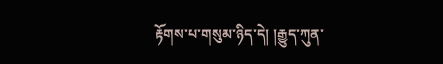རྟོགས་པ་གསུམ་ཉིད་དེ། །རྒྱུད་ཀུན་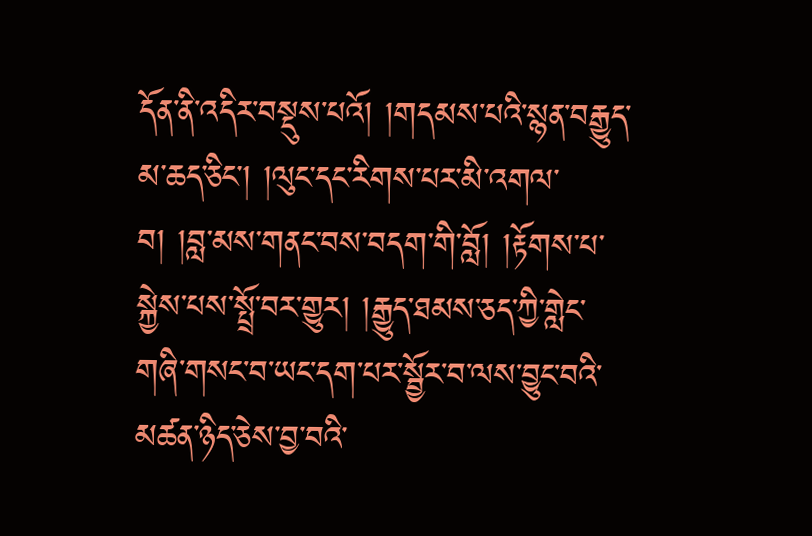དོན་ནི་འདིར་བསྡུས་པའོ། །གདམས་པའི་སྙན་བརྒྱུད་མ་ཆད་ཅིང་། །ལུང་དང་རིགས་པར་མི་འགལ་བ། །བླ་མས་གནང་བས་བདག་གི་བློ། །རྟོགས་པ་སྐྱེས་པས་སྤྲོ་བར་གྱུར། །རྒྱུད་ཐམས་ཅད་ཀྱི་གླེང་གཞི་གསང་བ་ཡང་དག་པར་སྦྱོར་བ་ལས་བྱུང་བའི་མཚན་ཉིད་ཅེས་བྱ་བའི་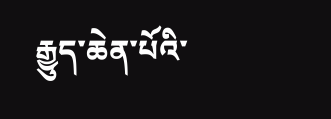རྒྱུད་ཆེན་པོའི་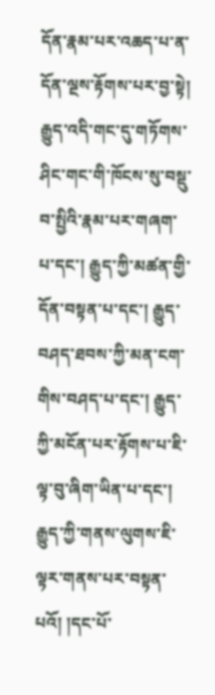དོན་རྣམ་པར་འཆད་པ་ན་དོན་ལྔས་རྟོགས་པར་བྱ་སྟེ། རྒྱུད་འདི་གང་དུ་གཏོགས་ཤིང་གང་གི་ཁོངས་སུ་བསྡུ་བ་སྤྱིའི་རྣམ་པར་གཞག་པ་དང་། རྒྱུད་ཀྱི་མཚན་གྱི་དོན་བསྟན་པ་དང་། རྒྱུད་བཤད་ཐབས་ཀྱི་མན་ངག་གིས་བཤད་པ་དང་། རྒྱུད་ཀྱི་མངོན་པར་རྟོགས་པ་ཇི་ལྟ་བུ་ཞིག་ཡིན་པ་དང་། རྒྱུད་ཀྱི་གནས་ལུགས་ཇི་ལྟར་གནས་པར་བསྟན་པའོ། །དང་པོ་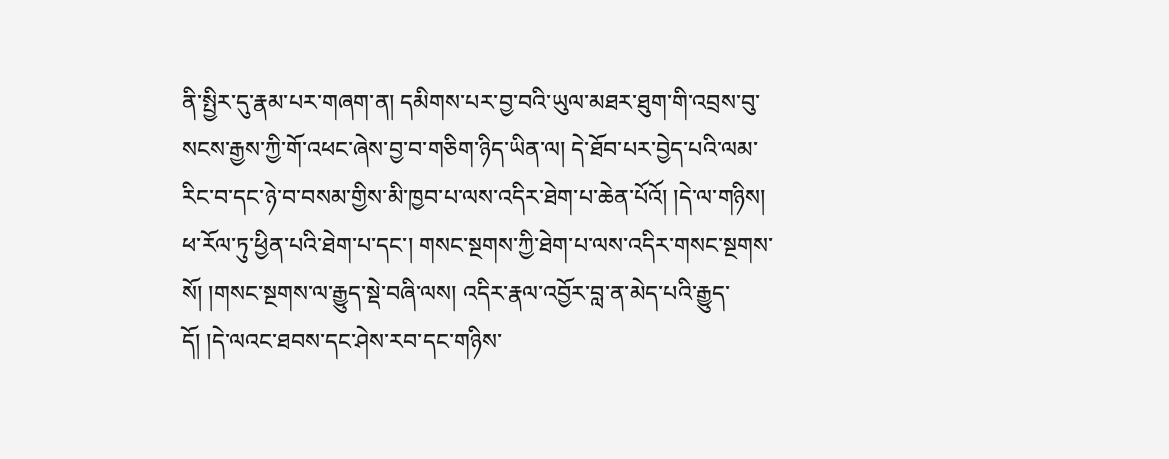ནི་སྤྱིར་དུ་རྣམ་པར་གཞག་ན། དམིགས་པར་བྱ་བའི་ཡུལ་མཐར་ཐུག་གི་འབྲས་བུ་སངས་རྒྱས་ཀྱི་གོ་འཕང་ཞེས་བྱ་བ་གཅིག་ཉིད་ཡིན་ལ། དེ་ཐོབ་པར་བྱེད་པའི་ལམ་རིང་བ་དང་ཉེ་བ་བསམ་གྱིས་མི་ཁྱབ་པ་ལས་འདིར་ཐེག་པ་ཆེན་པོའོ། །དེ་ལ་གཉིས། ཕ་རོལ་ཏུ་ཕྱིན་པའི་ཐེག་པ་དང་། གསང་སྔགས་ཀྱི་ཐེག་པ་ལས་འདིར་གསང་སྔགས་སོ། །གསང་སྔགས་ལ་རྒྱུད་སྡེ་བཞི་ལས། འདིར་རྣལ་འབྱོར་བླ་ན་མེད་པའི་རྒྱུད་དོ། །དེ་ལའང་ཐབས་དང་ཤེས་རབ་དང་གཉིས་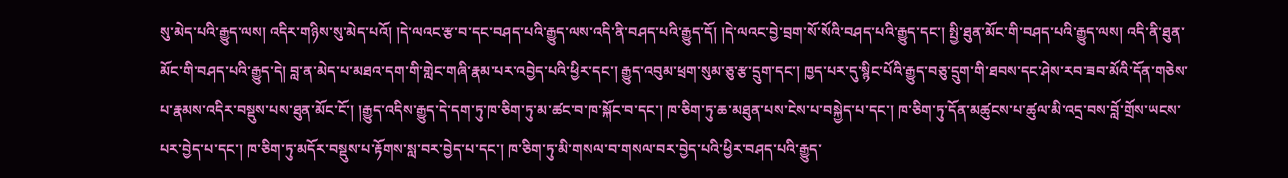སུ་མེད་པའི་རྒྱུད་ལས། འདིར་གཉིས་སུ་མེད་པའོ། །དེ་ལའང་རྩ་བ་དང་བཤད་པའི་རྒྱུད་ལས་འདི་ནི་བཤད་པའི་རྒྱུད་དོ། །དེ་ལའང་བྱེ་བྲག་སོ་སོའི་བཤད་པའི་རྒྱུད་དང་། སྤྱི་ཐུན་མོང་གི་བཤད་པའི་རྒྱུད་ལས། འདི་ནི་ཐུན་མོང་གི་བཤད་པའི་རྒྱུད་དེ། བླ་ན་མེད་པ་མཐའ་དག་གི་གླེང་གཞི་རྣམ་པར་འབྱེད་པའི་ཕྱིར་དང་། རྒྱུད་འབུམ་ཕྲག་སུམ་ཅུ་རྩ་དྲུག་དང་། ཁྱད་པར་དུ་སྙིང་པོའི་རྒྱུད་བཅུ་དྲུག་གི་ཐབས་དང་ཤེས་རབ་ཟབ་མོའི་དོན་གཅེས་པ་རྣམས་འདིར་བསྡུས་པས་ཐུན་མོང་ངོ་། །རྒྱུད་འདིས་རྒྱུད་དེ་དག་ཏུ་ཁ་ཅིག་ཏུ་མ་ཚང་བ་ཁ་སྐོང་བ་དང་། ཁ་ཅིག་ཏུ་ཆ་མཐུན་པས་ངེས་པ་བསྐྱེད་པ་དང་། ཁ་ཅིག་ཏུ་དོན་མཚུངས་པ་ཚུལ་མི་འདྲ་བས་བློ་གྲོས་ཡངས་པར་བྱེད་པ་དང་། ཁ་ཅིག་ཏུ་མདོར་བསྡུས་པ་རྟོགས་སླ་བར་བྱེད་པ་དང་། ཁ་ཅིག་ཏུ་མི་གསལ་བ་གསལ་བར་བྱེད་པའི་ཕྱིར་བཤད་པའི་རྒྱུད་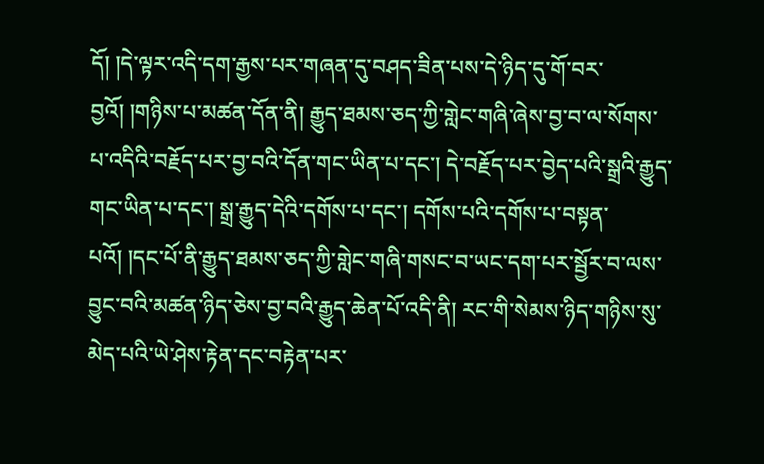དོ། །དེ་ལྟར་འདི་དག་རྒྱས་པར་གཞན་དུ་བཤད་ཟིན་པས་དེ་ཉིད་དུ་གོ་བར་བྱའོ། །གཉིས་པ་མཚན་དོན་ནི། རྒྱུད་ཐམས་ཅད་ཀྱི་གླེང་གཞི་ཞེས་བྱ་བ་ལ་སོགས་པ་འདིའི་བརྗོད་པར་བྱ་བའི་དོན་གང་ཡིན་པ་དང་། དེ་བརྗོད་པར་བྱེད་པའི་སྒྲའི་རྒྱུད་གང་ཡིན་པ་དང་། སྒྲ་རྒྱུད་དེའི་དགོས་པ་དང་། དགོས་པའི་དགོས་པ་བསྟན་པའོ། །དང་པོ་ནི་རྒྱུད་ཐམས་ཅད་ཀྱི་གླེང་གཞི་གསང་བ་ཡང་དག་པར་སྦྱོར་བ་ལས་བྱུང་བའི་མཚན་ཉིད་ཅེས་བྱ་བའི་རྒྱུད་ཆེན་པོ་འདི་ནི། རང་གི་སེམས་ཉིད་གཉིས་སུ་མེད་པའི་ཡེ་ཤེས་རྟེན་དང་བརྟེན་པར་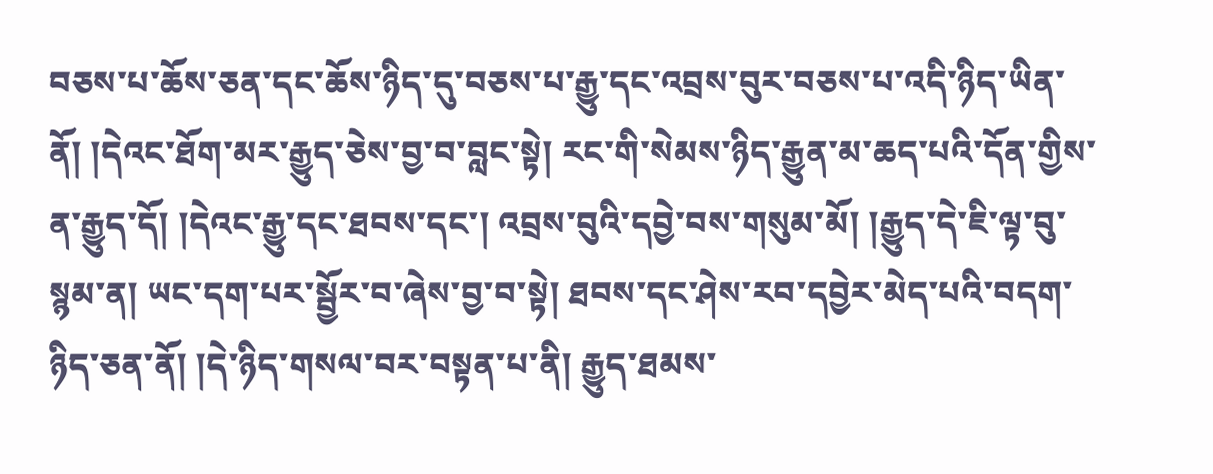བཅས་པ་ཆོས་ཅན་དང་ཆོས་ཉིད་དུ་བཅས་པ་རྒྱུ་དང་འབྲས་བུར་བཅས་པ་འདི་ཉིད་ཡིན་ནོ། །དེའང་ཐོག་མར་རྒྱུད་ཅེས་བྱ་བ་བླང་སྟེ། རང་གི་སེམས་ཉིད་རྒྱུན་མ་ཆད་པའི་དོན་གྱིས་ན་རྒྱུད་དོ། །དེའང་རྒྱུ་དང་ཐབས་དང་། འབྲས་བུའི་དབྱེ་བས་གསུམ་མོ། །རྒྱུད་དེ་ཇི་ལྟ་བུ་སྙམ་ན། ཡང་དག་པར་སྦྱོར་བ་ཞེས་བྱ་བ་སྟེ། ཐབས་དང་ཤེས་རབ་དབྱེར་མེད་པའི་བདག་ཉིད་ཅན་ནོ། །དེ་ཉིད་གསལ་བར་བསྟན་པ་ནི། རྒྱུད་ཐམས་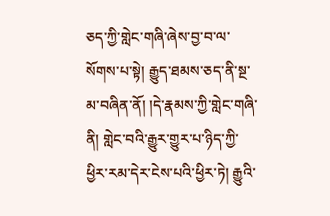ཅད་ཀྱི་གླེང་གཞི་ཞེས་བྱ་བ་ལ་སོགས་པ་སྟེ། རྒྱུད་ཐམས་ཅད་ནི་སྔ་མ་བཞིན་ནོ། །དེ་རྣམས་ཀྱི་གླེང་གཞི་ནི། གླེང་བའི་རྒྱུར་གྱུར་པ་ཉིད་ཀྱི་ཕྱིར་རམ་དེར་ངེས་པའི་ཕྱིར་ཏེ། རྒྱུའི་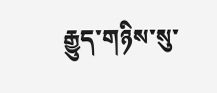རྒྱུད་གཉིས་སུ་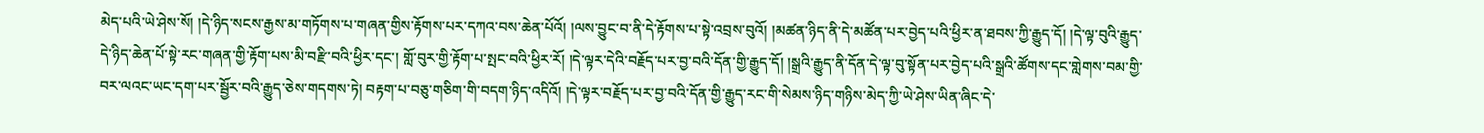མེད་པའི་ཡེ་ཤེས་སོ། །དེ་ཉིད་སངས་རྒྱས་མ་གཏོགས་པ་གཞན་གྱིས་རྟོགས་པར་དཀའ་བས་ཆེན་པོའོ། །ལས་བྱུང་བ་ནི་དེ་རྟོགས་པ་སྟེ་འབྲས་བུའོ། །མཚན་ཉིད་ནི་དེ་མཚོན་པར་བྱེད་པའི་ཕྱིར་ན་ཐབས་ཀྱི་རྒྱུད་དོ། །དེ་ལྟ་བུའི་རྒྱུད་དེ་ཉིད་ཆེན་པོ་སྟེ་རང་གཞན་གྱི་རྟོག་པས་མི་བརྫི་བའི་ཕྱིར་དང་། གློ་བུར་གྱི་རྟོག་པ་སྤང་བའི་ཕྱིར་རོ། །དེ་ལྟར་དེའི་བརྗོད་པར་བྱ་བའི་དོན་གྱི་རྒྱུད་དོ། །སྒྲའི་རྒྱུད་ནི་དོན་དེ་ལྟ་བུ་སྟོན་པར་བྱེད་པའི་སྒྲའི་ཚོགས་དང་གླེགས་བམ་གྱི་བར་ལའང་ཡང་དག་པར་སྦྱོར་བའི་རྒྱུད་ཅེས་གདགས་ཏེ། བརྟག་པ་བཅུ་གཅིག་གི་བདག་ཉིད་འདིའོ། །དེ་ལྟར་བརྗོད་པར་བྱ་བའི་དོན་གྱི་རྒྱུད་རང་གི་སེམས་ཉིད་གཉིས་མེད་ཀྱི་ཡེ་ཤེས་ཡིན་ཞིང་དེ་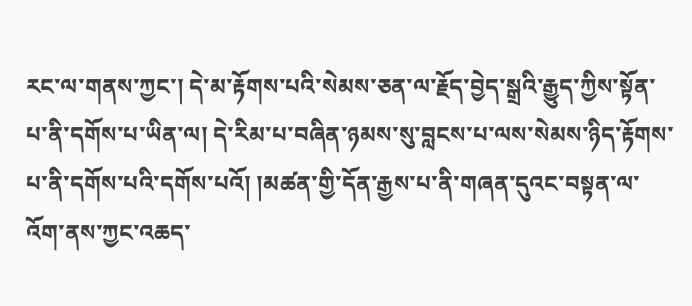རང་ལ་གནས་ཀྱང་། དེ་མ་རྟོགས་པའི་སེམས་ཅན་ལ་རྗོད་བྱེད་སྒྲའི་རྒྱུད་ཀྱིས་སྟོན་པ་ནི་དགོས་པ་ཡིན་ལ། དེ་རིམ་པ་བཞིན་ཉམས་སུ་བླངས་པ་ལས་སེམས་ཉིད་རྟོགས་པ་ནི་དགོས་པའི་དགོས་པའོ། །མཚན་གྱི་དོན་རྒྱས་པ་ནི་གཞན་དུའང་བསྟན་ལ་འོག་ནས་ཀྱང་འཆད་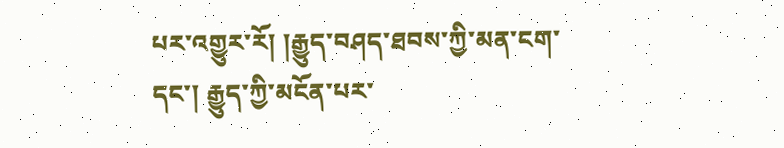པར་འགྱུར་རོ། །རྒྱུད་བཤད་ཐབས་ཀྱི་མན་ངག་དང་། རྒྱུད་ཀྱི་མངོན་པར་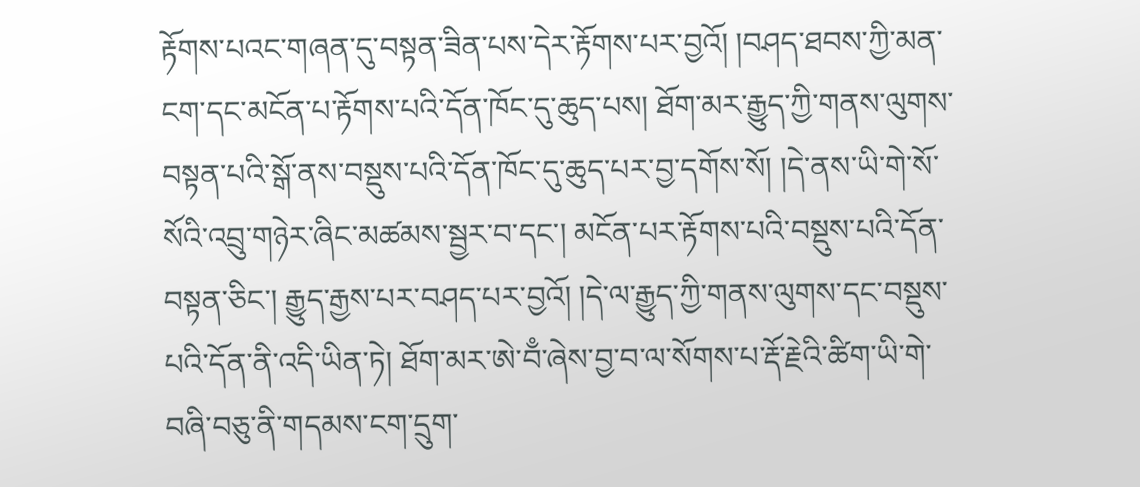རྟོགས་པའང་གཞན་དུ་བསྟན་ཟིན་པས་དེར་རྟོགས་པར་བྱའོ། །བཤད་ཐབས་ཀྱི་མན་ངག་དང་མངོན་པ་རྟོགས་པའི་དོན་ཁོང་དུ་ཆུད་པས། ཐོག་མར་རྒྱུད་ཀྱི་གནས་ལུགས་བསྟན་པའི་སྒོ་ནས་བསྡུས་པའི་དོན་ཁོང་དུ་ཆུད་པར་བྱ་དགོས་སོ། །དེ་ནས་ཡི་གེ་སོ་སོའི་འབྲུ་གཉེར་ཞིང་མཚམས་སྦྱར་བ་དང་། མངོན་པར་རྟོགས་པའི་བསྡུས་པའི་དོན་བསྟན་ཅིང་། རྒྱུད་རྒྱས་པར་བཤད་པར་བྱའོ། །དེ་ལ་རྒྱུད་ཀྱི་གནས་ལུགས་དང་བསྡུས་པའི་དོན་ནི་འདི་ཡིན་ཏེ། ཐོག་མར་ཨེ་བྃ་ཞེས་བྱ་བ་ལ་སོགས་པ་རྡོ་རྗེའི་ཚིག་ཡི་གེ་བཞི་བཅུ་ནི་གདམས་ངག་དྲུག་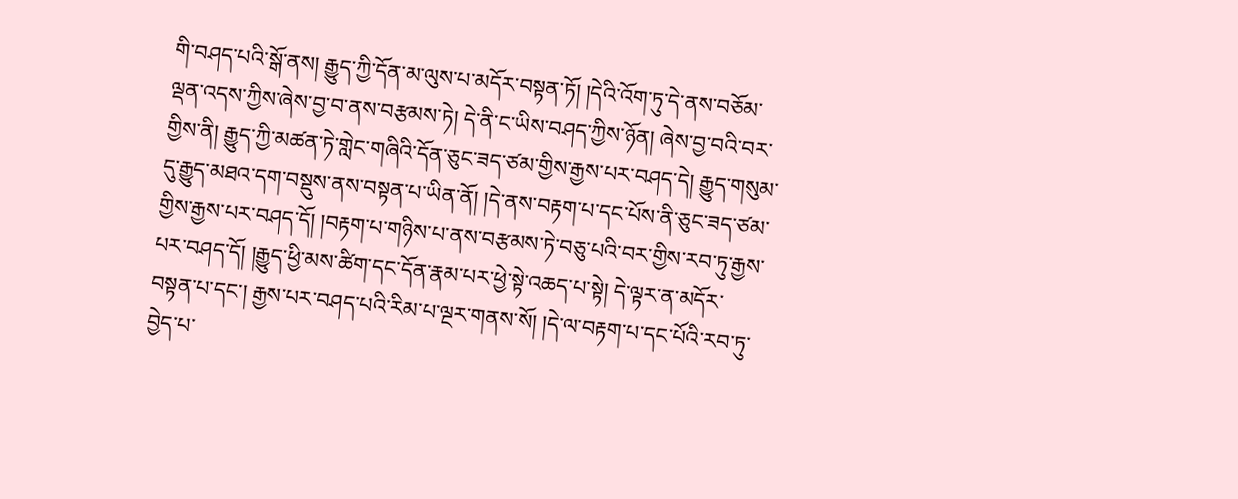གི་བཤད་པའི་སྒོ་ནས། རྒྱུད་ཀྱི་དོན་མ་ལུས་པ་མདོར་བསྟན་ཏོ། །དེའི་འོག་ཏུ་དེ་ནས་བཅོམ་ལྡན་འདས་ཀྱིས་ཞེས་བྱ་བ་ནས་བརྩམས་ཏེ། དེ་ནི་ང་ཡིས་བཤད་ཀྱིས་ཉོན། ཞེས་བྱ་བའི་བར་གྱིས་ནི། རྒྱུད་ཀྱི་མཚན་ཏེ་གླེང་གཞིའི་དོན་ཅུང་ཟད་ཙམ་གྱིས་རྒྱས་པར་བཤད་དེ། རྒྱུད་གསུམ་དུ་རྒྱུད་མཐའ་དག་བསྡུས་ནས་བསྟན་པ་ཡིན་ནོ། །དེ་ནས་བརྟག་པ་དང་པོས་ནི་ཅུང་ཟད་ཙམ་གྱིས་རྒྱས་པར་བཤད་དོ། །བརྟག་པ་གཉིས་པ་ནས་བརྩམས་ཏེ་བཅུ་པའི་བར་གྱིས་རབ་ཏུ་རྒྱས་པར་བཤད་དོ། །རྒྱུད་ཕྱི་མས་ཚིག་དང་དོན་རྣམ་པར་ཕྱེ་སྟེ་འཆད་པ་སྟེ། དེ་ལྟར་ན་མདོར་བསྟན་པ་དང་། རྒྱས་པར་བཤད་པའི་རིམ་པ་ལྔར་གནས་སོ། །དེ་ལ་བརྟག་པ་དང་པོའི་རབ་ཏུ་བྱེད་པ་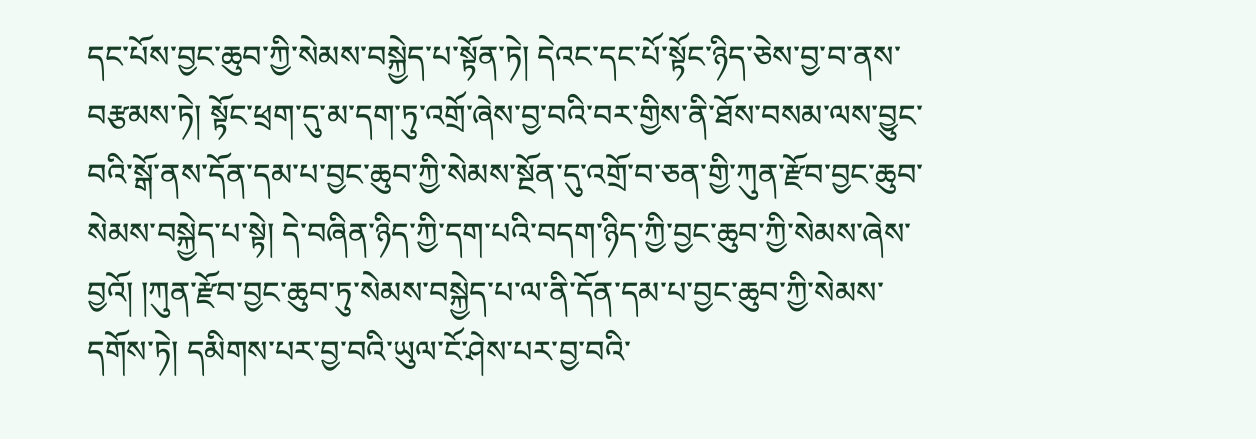དང་པོས་བྱང་ཆུབ་ཀྱི་སེམས་བསྐྱེད་པ་སྟོན་ཏེ། དེའང་དང་པོ་སྟོང་ཉིད་ཅེས་བྱ་བ་ནས་བརྩམས་ཏེ། སྟོང་ཕྲག་དུ་མ་དག་ཏུ་འགྲོ་ཞེས་བྱ་བའི་བར་གྱིས་ནི་ཐོས་བསམ་ལས་བྱུང་བའི་སྒོ་ནས་དོན་དམ་པ་བྱང་ཆུབ་ཀྱི་སེམས་སྔོན་དུ་འགྲོ་བ་ཅན་གྱི་ཀུན་རྫོབ་བྱང་ཆུབ་སེམས་བསྐྱེད་པ་སྟེ། དེ་བཞིན་ཉིད་ཀྱི་དག་པའི་བདག་ཉིད་ཀྱི་བྱང་ཆུབ་ཀྱི་སེམས་ཞེས་བྱའོ། །ཀུན་རྫོབ་བྱང་ཆུབ་ཏུ་སེམས་བསྐྱེད་པ་ལ་ནི་དོན་དམ་པ་བྱང་ཆུབ་ཀྱི་སེམས་དགོས་ཏེ། དམིགས་པར་བྱ་བའི་ཡུལ་ངོ་ཤེས་པར་བྱ་བའི་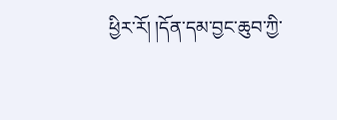ཕྱིར་རོ། །དོན་དམ་བྱང་ཆུབ་ཀྱི་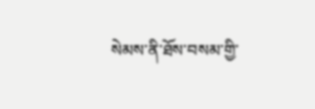སེམས་ནི་ཐོས་བསམ་གྱི་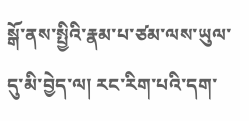སྒོ་ནས་སྤྱིའི་རྣམ་པ་ཙམ་ལས་ཡུལ་དུ་མི་བྱེད་ལ། རང་རིག་པའི་དག་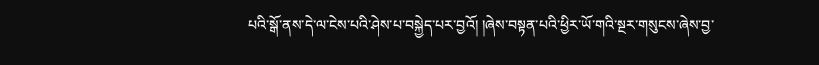པའི་སྒོ་ནས་དེ་ལ་ངེས་པའི་ཤེས་པ་བསྐྱེད་པར་བྱའོ། །ཞེས་བསྟན་པའི་ཕྱིར་ཡོ་གའི་སྔར་གསུངས་ཞེས་བྱ་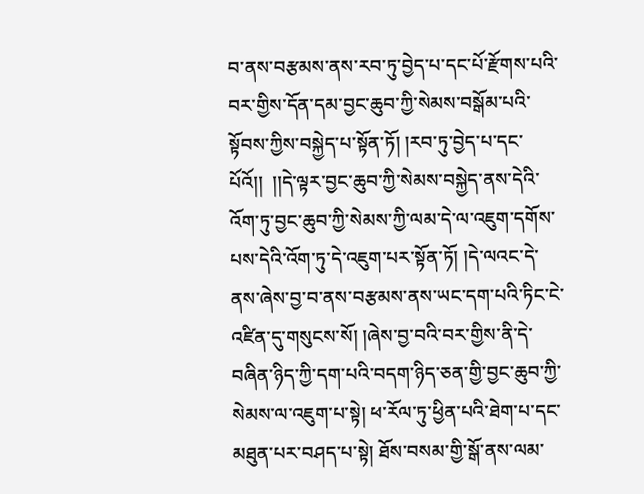བ་ནས་བརྩམས་ནས་རབ་ཏུ་བྱེད་པ་དང་པོ་རྫོགས་པའི་བར་གྱིས་དོན་དམ་བྱང་ཆུབ་ཀྱི་སེམས་བསྒོམ་པའི་སྟོབས་ཀྱིས་བསྐྱེད་པ་སྟོན་ཏོ། །རབ་ཏུ་བྱེད་པ་དང་པོའོ།།  །།དེ་ལྟར་བྱང་ཆུབ་ཀྱི་སེམས་བསྐྱེད་ནས་དེའི་འོག་ཏུ་བྱང་ཆུབ་ཀྱི་སེམས་ཀྱི་ལམ་དེ་ལ་འཇུག་དགོས་པས་དེའི་འོག་ཏུ་དེ་འཇུག་པར་སྟོན་ཏོ། །དེ་ལའང་དེ་ནས་ཞེས་བྱ་བ་ནས་བརྩམས་ནས་ཡང་དག་པའི་ཏིང་ངེ་འཛིན་དུ་གསུངས་སོ། །ཞེས་བྱ་བའི་བར་གྱིས་ནི་དེ་བཞིན་ཉིད་ཀྱི་དག་པའི་བདག་ཉིད་ཅན་གྱི་བྱང་ཆུབ་ཀྱི་སེམས་ལ་འཇུག་པ་སྟེ། ཕ་རོལ་ཏུ་ཕྱིན་པའི་ཐེག་པ་དང་མཐུན་པར་བཤད་པ་སྟེ། ཐོས་བསམ་གྱི་སྒོ་ནས་ལམ་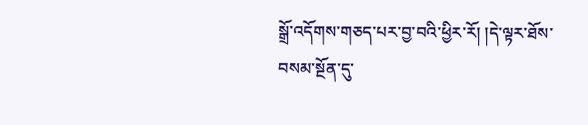སྒྲོ་འདོགས་གཅད་པར་བྱ་བའི་ཕྱིར་རོ། །དེ་ལྟར་ཐོས་བསམ་སྔོན་དུ་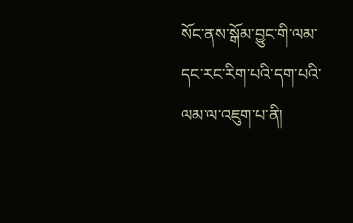སོང་ནས་སྒོམ་བྱུང་གི་ལམ་དང་རང་རིག་པའི་དག་པའི་ལམ་ལ་འཇུག་པ་ནི།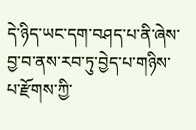དེ་ཉིད་ཡང་དག་བཤད་པ་ནི་ཞེས་བྱ་བ་ནས་རབ་ཏུ་བྱེད་པ་གཉིས་པ་རྫོགས་ཀྱི་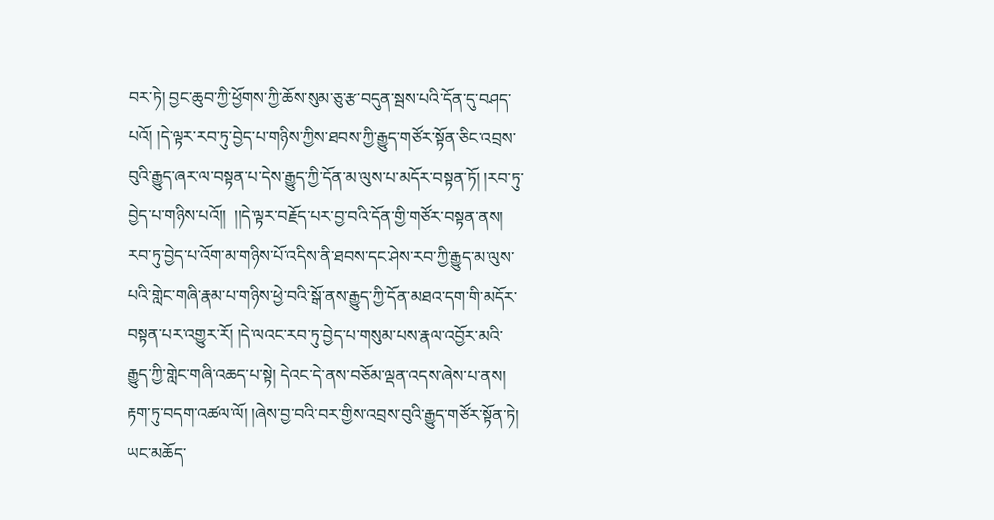བར་ཏེ། བྱང་ཆུབ་ཀྱི་ཕྱོགས་ཀྱི་ཆོས་སུམ་ཅུ་རྩ་བདུན་སྦས་པའི་དོན་དུ་བཤད་པའོ། །དེ་ལྟར་རབ་ཏུ་བྱེད་པ་གཉིས་ཀྱིས་ཐབས་ཀྱི་རྒྱུད་གཙོར་སྟོན་ཅིང་འབྲས་བུའི་རྒྱུད་ཞར་ལ་བསྟན་པ་དེས་རྒྱུད་ཀྱི་དོན་མ་ལུས་པ་མདོར་བསྟན་ཏོ། །རབ་ཏུ་བྱེད་པ་གཉིས་པའོ།།  །།དེ་ལྟར་བརྗོད་པར་བྱ་བའི་དོན་གྱི་གཙོར་བསྟན་ནས། རབ་ཏུ་བྱེད་པ་འོག་མ་གཉིས་པོ་འདིས་ནི་ཐབས་དང་ཤེས་རབ་ཀྱི་རྒྱུད་མ་ལུས་པའི་གླེང་གཞི་རྣམ་པ་གཉིས་ཕྱེ་བའི་སྒོ་ནས་རྒྱུད་ཀྱི་དོན་མཐའ་དག་གི་མདོར་བསྟན་པར་འགྱུར་རོ། །དེ་ལའང་རབ་ཏུ་བྱེད་པ་གསུམ་པས་རྣལ་འབྱོར་མའི་རྒྱུད་ཀྱི་གླེང་གཞི་འཆད་པ་སྟེ། དེའང་དེ་ནས་བཅོམ་ལྡན་འདས་ཞེས་པ་ནས། རྟག་ཏུ་བདག་འཚལ་ལོ། །ཞེས་བྱ་བའི་བར་གྱིས་འབྲས་བུའི་རྒྱུད་གཙོར་སྟོན་ཏེ། ཡང་མཆོད་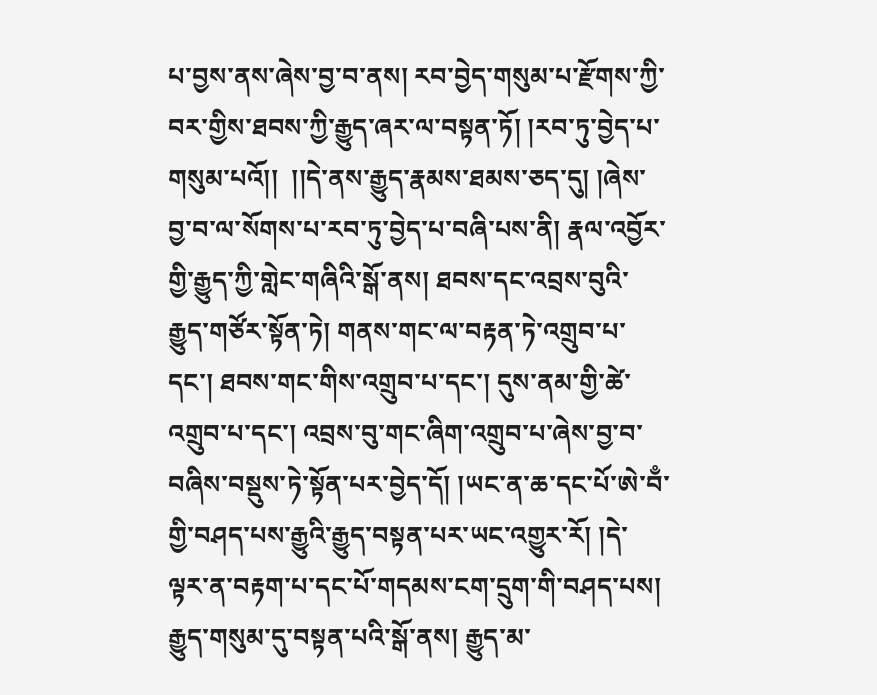པ་བྱས་ནས་ཞེས་བྱ་བ་ནས། རབ་བྱེད་གསུམ་པ་རྫོགས་ཀྱི་བར་གྱིས་ཐབས་ཀྱི་རྒྱུད་ཞར་ལ་བསྟན་ཏོ། །རབ་ཏུ་བྱེད་པ་གསུམ་པའོ།།  །།དེ་ནས་རྒྱུད་རྣམས་ཐམས་ཅད་དུ། །ཞེས་བྱ་བ་ལ་སོགས་པ་རབ་ཏུ་བྱེད་པ་བཞི་པས་ནི། རྣལ་འབྱོར་གྱི་རྒྱུད་ཀྱི་གླེང་གཞིའི་སྒོ་ནས། ཐབས་དང་འབྲས་བུའི་རྒྱུད་གཙོར་སྟོན་ཏེ། གནས་གང་ལ་བརྟན་ཏེ་འགྲུབ་པ་དང་། ཐབས་གང་གིས་འགྲུབ་པ་དང་། དུས་ནམ་གྱི་ཚེ་འགྲུབ་པ་དང་། འབྲས་བུ་གང་ཞིག་འགྲུབ་པ་ཞེས་བྱ་བ་བཞིས་བསྡུས་ཏེ་སྟོན་པར་བྱེད་དོ། །ཡང་ན་ཆ་དང་པོ་ཨེ་བྃ་གྱི་བཤད་པས་རྒྱུའི་རྒྱུད་བསྟན་པར་ཡང་འགྱུར་རོ། །དེ་ལྟར་ན་བརྟག་པ་དང་པོ་གདམས་ངག་དྲུག་གི་བཤད་པས། རྒྱུད་གསུམ་དུ་བསྟན་པའི་སྒོ་ནས། རྒྱུད་མ་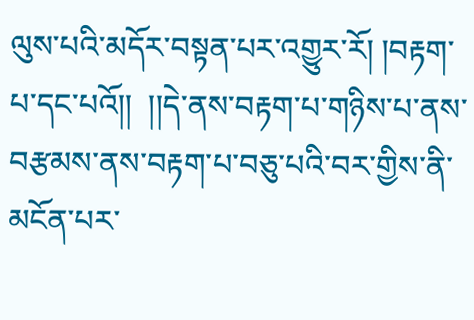ལུས་པའི་མདོར་བསྟན་པར་འགྱུར་རོ། །བརྟག་པ་དང་པའོ།།  །།དེ་ནས་བརྟག་པ་གཉིས་པ་ནས་བརྩམས་ནས་བརྟག་པ་བཅུ་པའི་བར་གྱིས་ནི་མངོན་པར་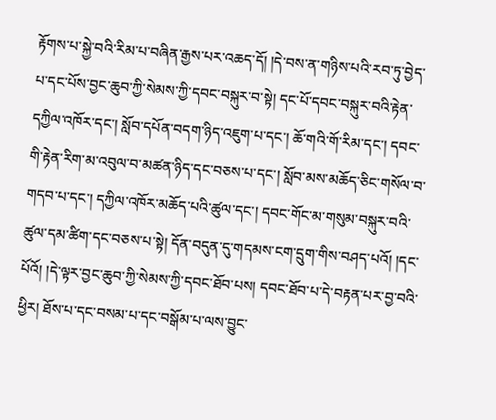རྟོགས་པ་སྐྱེ་བའི་རིམ་པ་བཞིན་རྒྱས་པར་འཆད་དོ། །དེ་བས་ན་གཉིས་པའི་རབ་ཏུ་བྱེད་པ་དང་པོས་བྱང་ཆུབ་ཀྱི་སེམས་ཀྱི་དབང་བསྐུར་བ་སྟེ། དང་པོ་དབང་བསྐུར་བའི་རྟེན་དཀྱིལ་འཁོར་དང་། སློབ་དཔོན་བདག་ཉིད་འཇུག་པ་དང་། ཆོ་གའི་གོ་རིམ་དང་། དབང་གི་རྟེན་རིག་མ་འབུལ་བ་མཚན་ཉིད་དང་བཅས་པ་དང་། སློབ་མས་མཆོད་ཅིང་གསོལ་བ་གདབ་པ་དང་། དཀྱིལ་འཁོར་མཆོད་པའི་ཚུལ་དང་། དབང་གོང་མ་གསུམ་བསྐུར་བའི་ཚུལ་དམ་ཚིག་དང་བཅས་པ་སྟེ། དོན་བདུན་དུ་གདམས་ངག་དྲུག་གིས་བཤད་པའོ། །དང་པོའོ། །དེ་ལྟར་བྱང་ཆུབ་ཀྱི་སེམས་ཀྱི་དབང་ཐོབ་པས། དབང་ཐོབ་པ་དེ་བརྟན་པར་བྱ་བའི་ཕྱིར། ཐོས་པ་དང་བསམ་པ་དང་བསྒོམ་པ་ལས་བྱུང་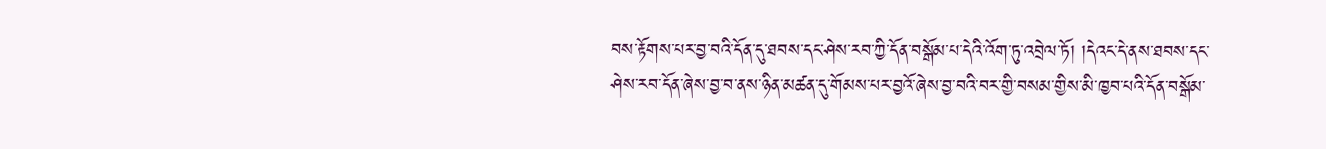བས་རྟོགས་པར་བྱ་བའི་དོན་དུ་ཐབས་དང་ཤེས་རབ་ཀྱི་དོན་བསྒོམ་པ་དེའི་འོག་ཏུ་འབྲེལ་ཏོ། །དེའང་དེ་ནས་ཐབས་དང་ཤེས་རབ་དོན་ཞེས་བྱ་བ་ནས་ཉིན་མཚན་དུ་གོམས་པར་བྱའོ་ཞེས་བྱ་བའི་བར་གྱི་བསམ་གྱིས་མི་ཁྱབ་པའི་དོན་བསྒོམ་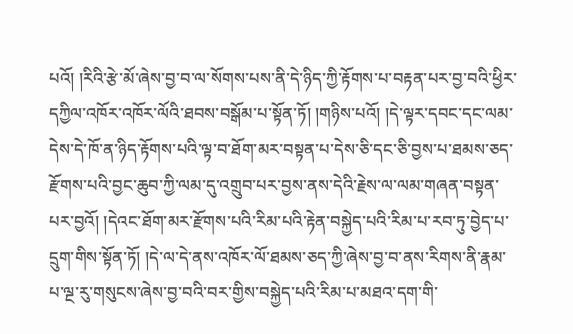པའོ། །རིའི་རྩེ་མོ་ཞེས་བྱ་བ་ལ་སོགས་པས་ནི་དེ་ཉིད་ཀྱི་རྟོགས་པ་བརྟན་པར་བྱ་བའི་ཕྱིར་དཀྱིལ་འཁོར་འཁོར་ལོའི་ཐབས་བསྒོམ་པ་སྟོན་ཏོ། །གཉིས་པའོ། །དེ་ལྟར་དབང་དང་ལམ་དེས་དེ་ཁོ་ན་ཉིད་རྟོགས་པའི་ལྟ་བ་ཐོག་མར་བསྟན་པ་དེས་ཅི་དང་ཅི་བྱས་པ་ཐམས་ཅད་རྫོགས་པའི་བྱང་ཆུབ་ཀྱི་ལམ་དུ་འགྲུབ་པར་བྱས་ནས་དེའི་རྗེས་ལ་ལམ་གཞན་བསྟན་པར་བྱའོ། །དེའང་ཐོག་མར་རྫོགས་པའི་རིམ་པའི་རྟེན་བསྐྱེད་པའི་རིམ་པ་རབ་ཏུ་བྱེད་པ་དྲུག་གིས་སྟོན་ཏོ། །དེ་ལ་དེ་ནས་འཁོར་ལོ་ཐམས་ཅད་ཀྱི་ཞེས་བྱ་བ་ནས་རིགས་ནི་རྣམ་པ་ལྔ་རུ་གསུངས་ཞེས་བྱ་བའི་བར་གྱིས་བསྐྱེད་པའི་རིམ་པ་མཐའ་དག་གི་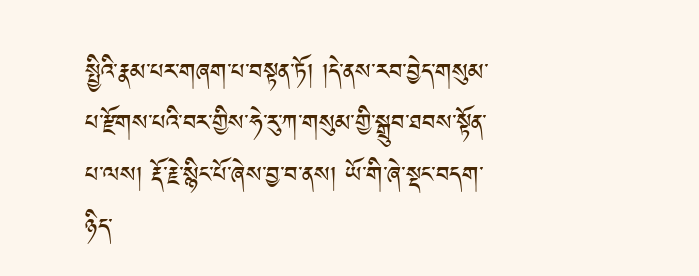སྤྱིའི་རྣམ་པར་གཞག་པ་བསྟན་ཏོ། །དེ་ནས་རབ་བྱེད་གསུམ་པ་རྫོགས་པའི་བར་གྱིས་ཧེ་རུ་ཀ་གསུམ་གྱི་སྒྲུབ་ཐབས་སྟོན་པ་ལས། རྡོ་རྗེ་སྙིང་པོ་ཞེས་བྱ་བ་ནས། ཡོ་གི་ཞེ་སྡང་བདག་ཉིད་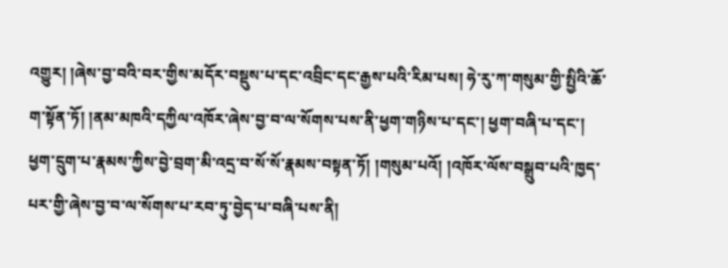འགྱུར། །ཞེས་བྱ་བའི་བར་གྱིས་མདོར་བསྡུས་པ་དང་འབྲིང་དང་རྒྱས་པའི་རིམ་པས། ཧེ་རུ་ཀ་གསུམ་གྱི་སྤྱིའི་ཆོ་ག་སྟོན་ཏོ། །ནམ་མཁའི་དཀྱིལ་འཁོར་ཞེས་བྱ་བ་ལ་སོགས་པས་ནི་ཕྱག་གཉིས་པ་དང་། ཕྱག་བཞི་པ་དང་། ཕྱག་དྲུག་པ་རྣམས་ཀྱིས་བྱེ་བྲག་མི་འདྲ་བ་སོ་སོ་རྣམས་བསྟན་ཏོ། །གསུམ་པའོ། །འཁོར་ལོས་བསྒྲུབ་པའི་ཁྱད་པར་གྱི་ཞེས་བྱ་བ་ལ་སོགས་པ་རབ་ཏུ་བྱེད་པ་བཞི་པས་ནི།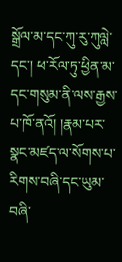སྒྲོལ་མ་དང་ཀུ་རུ་ཀུལླེ་དང་། ཕ་རོལ་ཏུ་ཕྱིན་མ་དང་གསུམ་ནི་ལས་རྒྱས་པ་ཁོ་ནའོ། །རྣམ་པར་སྣང་མཛད་ལ་སོགས་པ་རིགས་བཞི་དང་ཡུམ་བཞི་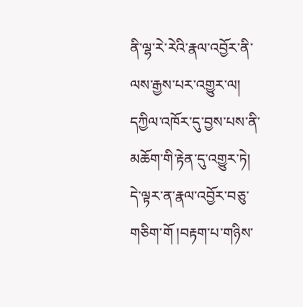ནི་ལྷ་རེ་རེའི་རྣལ་འབྱོར་ནི་ལས་རྒྱས་པར་འགྱུར་ལ། དཀྱིལ་འཁོར་དུ་བྱས་པས་ནི་མཆོག་གི་རྟེན་དུ་འགྱུར་ཏེ། དེ་ལྟར་ན་རྣལ་འབྱོར་བཅུ་གཅིག་གོ །བརྟག་པ་གཉིས་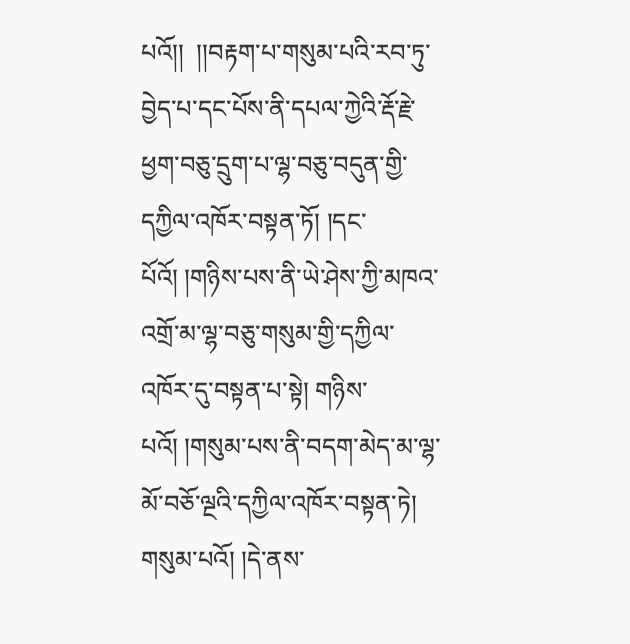པའོ།།  །།བརྟག་པ་གསུམ་པའི་རབ་ཏུ་བྱེད་པ་དང་པོས་ནི་དཔལ་ཀྱེའི་རྡོ་རྗེ་ཕྱག་བཅུ་དྲུག་པ་ལྷ་བཅུ་བདུན་གྱི་དཀྱིལ་འཁོར་བསྟན་ཏོ། །དང་པོའོ། །གཉིས་པས་ནི་ཡེ་ཤེས་ཀྱི་མཁའ་འགྲོ་མ་ལྷ་བཅུ་གསུམ་གྱི་དཀྱིལ་འཁོར་དུ་བསྟན་པ་སྟེ། གཉིས་པའོ། །གསུམ་པས་ནི་བདག་མེད་མ་ལྷ་མོ་བཅོ་ལྔའི་དཀྱིལ་འཁོར་བསྟན་ཏེ། གསུམ་པའོ། །དེ་ནས་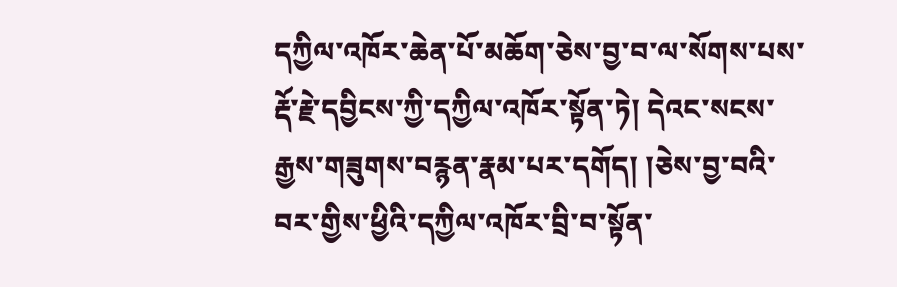དཀྱིལ་འཁོར་ཆེན་པོ་མཆོག་ཅེས་བྱ་བ་ལ་སོགས་པས་རྡོ་རྗེ་དབྱིངས་ཀྱི་དཀྱིལ་འཁོར་སྟོན་ཏེ། དེའང་སངས་རྒྱས་གཟུགས་བརྙན་རྣམ་པར་དགོད། །ཅེས་བྱ་བའི་བར་གྱིས་ཕྱིའི་དཀྱིལ་འཁོར་བྲི་བ་སྟོན་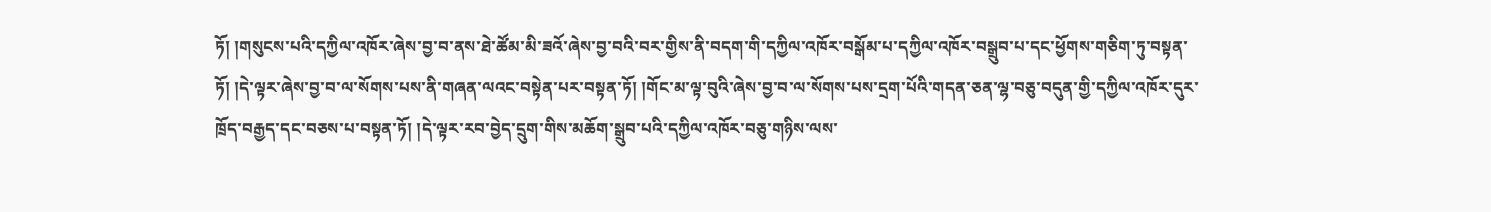ཏོ། །གསུངས་པའི་དཀྱིལ་འཁོར་ཞེས་བྱ་བ་ནས་ཐེ་ཚོམ་མི་ཟའོ་ཞེས་བྱ་བའི་བར་གྱིས་ནི་བདག་གི་དཀྱིལ་འཁོར་བསྒོམ་པ་དཀྱིལ་འཁོར་བསྒྲུབ་པ་དང་ཕྱོགས་གཅིག་ཏུ་བསྟན་ཏོ། །དེ་ལྟར་ཞེས་བྱ་བ་ལ་སོགས་པས་ནི་གཞན་ལའང་བསྟེན་པར་བསྟན་ཏོ། །གོང་མ་ལྟ་བུའི་ཞེས་བྱ་བ་ལ་སོགས་པས་དྲག་པོའི་གདན་ཅན་ལྷ་བཅུ་བདུན་གྱི་དཀྱིལ་འཁོར་དུར་ཁྲོད་བརྒྱད་དང་བཅས་པ་བསྟན་ཏོ། །དེ་ལྟར་རབ་བྱེད་དྲུག་གིས་མཆོག་སྒྲུབ་པའི་དཀྱིལ་འཁོར་བཅུ་གཉིས་ལས་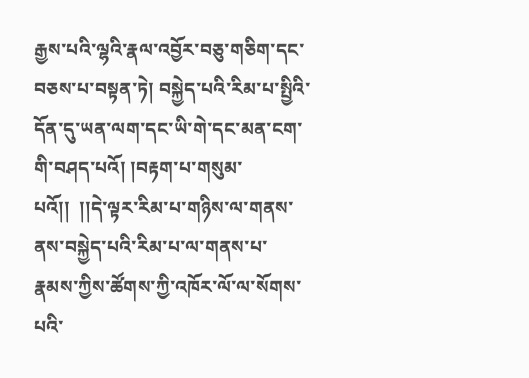རྒྱས་པའི་ལྷའི་རྣལ་འབྱོར་བཅུ་གཅིག་དང་བཅས་པ་བསྟན་ཏེ། བསྐྱེད་པའི་རིམ་པ་སྤྱིའི་དོན་དུ་ཡན་ལག་དང་ཡི་གེ་དང་མན་ངག་གི་བཤད་པའོ། །བརྟག་པ་གསུམ་པའོ།།  །།དེ་ལྟར་རིམ་པ་གཉིས་ལ་གནས་ནས་བསྐྱེད་པའི་རིམ་པ་ལ་གནས་པ་རྣམས་ཀྱིས་ཚོགས་ཀྱི་འཁོར་ལོ་ལ་སོགས་པའི་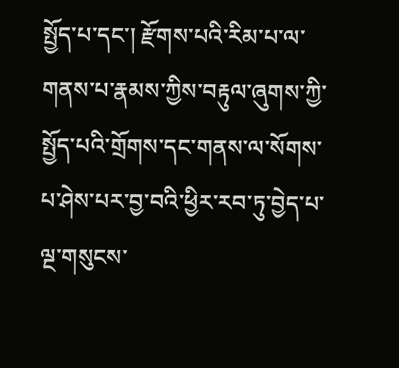སྤྱོད་པ་དང་། རྫོགས་པའི་རིམ་པ་ལ་གནས་པ་རྣམས་ཀྱིས་བརྟུལ་ཞུགས་ཀྱི་སྤྱོད་པའི་གྲོགས་དང་གནས་ལ་སོགས་པ་ཤེས་པར་བྱ་བའི་ཕྱིར་རབ་ཏུ་བྱེད་པ་ལྔ་གསུངས་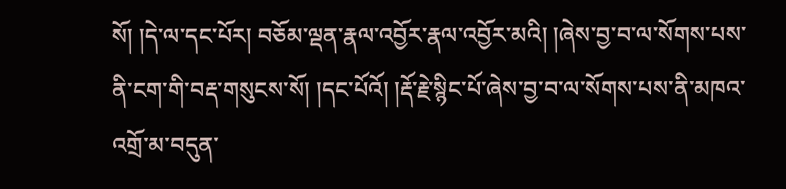སོ། །དེ་ལ་དང་པོར། བཅོམ་ལྡན་རྣལ་འབྱོར་རྣལ་འབྱོར་མའི། །ཞེས་བྱ་བ་ལ་སོགས་པས་ནི་ངག་གི་བརྡ་གསུངས་སོ། །དང་པོའོ། །རྡོ་རྗེ་སྙིང་པོ་ཞེས་བྱ་བ་ལ་སོགས་པས་ནི་མཁའ་འགྲོ་མ་བདུན་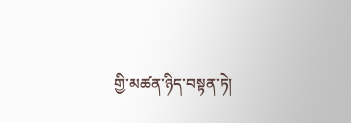གྱི་མཚན་ཉིད་བསྟན་ཏེ།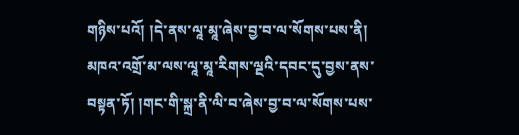གཉིས་པའོ། །དེ་ནས་ལཱ་མཱ་ཞེས་བྱ་བ་ལ་སོགས་པས་ནི། མཁའ་འགྲོ་མ་ལས་ལཱ་མཱ་རིགས་ལྔའི་དབང་དུ་བྱས་ནས་བསྟན་ཏོ། །གང་གི་སྐྲ་ནི་ལི་བ་ཞེས་བྱ་བ་ལ་སོགས་པས་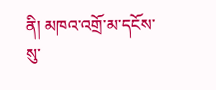ནི། མཁའ་འགྲོ་མ་དངོས་སུ་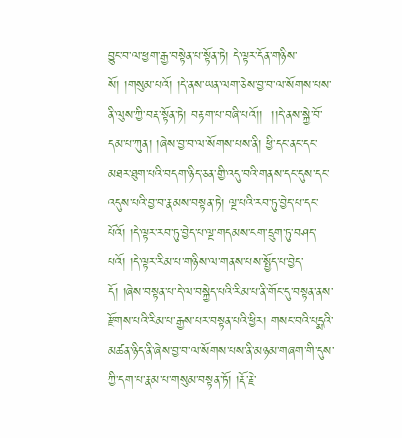བྱུང་བ་ལ་ཕྱག་རྒྱ་བསྟེན་པ་སྟོན་ཏེ། དེ་ལྟར་དོན་གཉིས་སོ། །གསུམ་པའོ། །དེ་ནས་ཡན་ལག་ཅེས་བྱ་བ་ལ་སོགས་པས་ནི་ལུས་ཀྱི་བརྡ་སྟོན་ཏེ། བརྟག་པ་བཞི་པའོ།།  །།དེ་ནས་སྐྱེ་བོ་དམ་པ་ཀུན། །ཞེས་བྱ་བ་ལ་སོགས་པས་ནི། ཕྱི་དང་ནང་དང་མཐར་ཐུག་པའི་བདག་ཉིད་ཅན་གྱི་འདུ་བའི་གནས་དང་དུས་དང་འདུས་པའི་བྱ་བ་རྣམས་བསྟན་ཏེ། ལྔ་པའི་རབ་ཏུ་བྱེད་པ་དང་པོའོ། །དེ་ལྟར་རབ་ཏུ་བྱེད་པ་ལྔ་གདམས་ངག་དྲུག་ཏུ་བཤད་པའོ། །དེ་ལྟར་རིམ་པ་གཉིས་ལ་གནས་པས་སྤྱོད་པ་བྱེད་དོ། །ཞེས་བསྟན་པ་དེ་ལ་བསྐྱེད་པའི་རིམ་པ་ནི་གོང་དུ་བསྟན་ནས་རྫོགས་པའི་རིམ་པ་རྒྱས་པར་བསྟན་པའི་ཕྱིར། གསང་བའི་པདྨའི་མཚན་ཉིད་ནི་ཞེས་བྱ་བ་ལ་སོགས་པས་ནི་མཉམ་གཞག་གི་དུས་ཀྱི་དག་པ་རྣམ་པ་གསུམ་བསྟན་ཏོ། །རྡོ་རྗེ་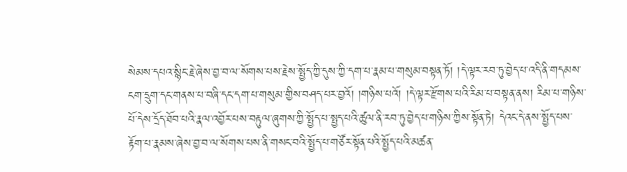སེམས་དཔའ་སྙིང་རྗེ་ཞེས་བྱ་བ་ལ་སོགས་པས་རྗེས་སྤྱོད་ཀྱི་དུས་ཀྱི་དག་པ་རྣམ་པ་གསུམ་བསྟན་ཏོ། །དེ་ལྟར་རབ་ཏུ་བྱེད་པ་འདི་ནི་གདམས་ངག་དྲུག་དང་གནས་པ་བཞི་དང་དག་པ་གསུམ་གྱིས་བཤད་པར་བྱའོ། །གཉིས་པའོ། །དེ་ལྟར་རྫོགས་པའི་རིམ་པ་བསྟན་ནས། རིམ་པ་གཉིས་པོ་དེས་དྲོད་ཐོབ་པའི་རྣལ་འབྱོར་པས་བརྟུལ་ཞུགས་ཀྱི་སྤྱོད་པ་སྤྱད་པའི་ཚུལ་ནི་རབ་ཏུ་བྱེད་པ་གཉིས་ཀྱིས་སྟོན་ཏེ། དེའང་དེ་ནས་སྤྱོད་པས་རྟོག་པ་རྣམས་ཞེས་བྱ་བ་ལ་སོགས་པས་ནི་གསང་བའི་སྤྱོད་པ་གཙོར་སྟོན་པའི་སྤྱོད་པའི་མཚན་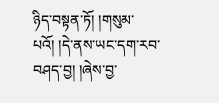ཉིད་བསྟན་ཏོ། །གསུམ་པའོ། །དེ་ནས་ཡང་དག་རབ་བཤད་བྱ། །ཞེས་བྱ་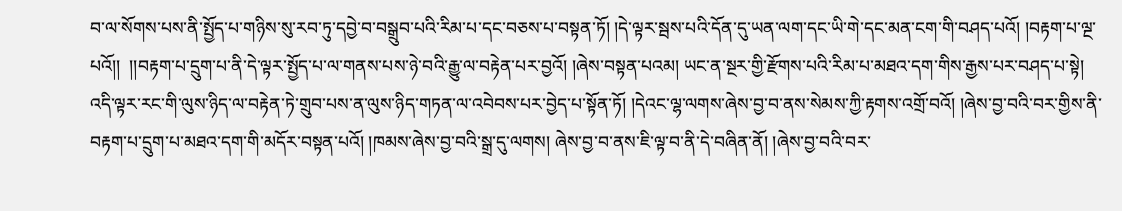བ་ལ་སོགས་པས་ནི་སྤྱོད་པ་གཉིས་སུ་རབ་ཏུ་དབྱེ་བ་བསྒྲུབ་པའི་རིམ་པ་དང་བཅས་པ་བསྟན་ཏོ། །དེ་ལྟར་སྦས་པའི་དོན་དུ་ཡན་ལག་དང་ཡི་གེ་དང་མན་ངག་གི་བཤད་པའོ། །བརྟག་པ་ལྔ་པའོ།།  །།བརྟག་པ་དྲུག་པ་ནི་དེ་ལྟར་སྤྱོད་པ་ལ་གནས་པས་ཉེ་བའི་རྒྱུ་ལ་བརྟེན་པར་བྱའོ། །ཞེས་བསྟན་པའམ། ཡང་ན་སྔར་གྱི་རྫོགས་པའི་རིམ་པ་མཐའ་དག་གིས་རྒྱས་པར་བཤད་པ་སྟེ། འདི་ལྟར་རང་གི་ལུས་ཉིད་ལ་བརྟེན་ཏེ་གྲུབ་པས་ན་ལུས་ཉིད་གཏན་ལ་འབེབས་པར་བྱེད་པ་སྟོན་ཏོ། །དེའང་ལྷ་ལགས་ཞེས་བྱ་བ་ནས་སེམས་ཀྱི་རྟགས་འགྲོ་བའོ། །ཞེས་བྱ་བའི་བར་གྱིས་ནི་བརྟག་པ་དྲུག་པ་མཐའ་དག་གི་མདོར་བསྟན་པའོ། །ཁམས་ཞེས་བྱ་བའི་སྒྲ་དུ་ལགས། ཞེས་བྱ་བ་ནས་ཇི་ལྟ་བ་ནི་དེ་བཞིན་ནོ། །ཞེས་བྱ་བའི་བར་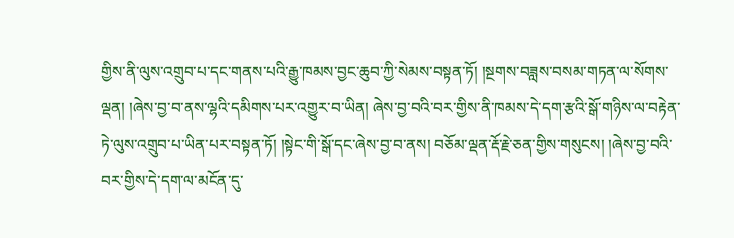གྱིས་ནི་ལུས་འགྲུབ་པ་དང་གནས་པའི་རྒྱུ་ཁམས་བྱང་ཆུབ་ཀྱི་སེམས་བསྟན་ཏོ། །སྔགས་བཟླས་བསམ་གཏན་ལ་སོགས་ལྡན། །ཞེས་བྱ་བ་ནས་ལྷའི་དམིགས་པར་འགྱུར་བ་ཡིན། ཞེས་བྱ་བའི་བར་གྱིས་ནི་ཁམས་དེ་དག་རྩའི་སྒོ་གཉིས་ལ་བརྟེན་ཏེ་ལུས་འགྲུབ་པ་ཡིན་པར་བསྟན་ཏོ། །སྟེང་གི་སྒོ་དང་ཞེས་བྱ་བ་ནས། བཅོམ་ལྡན་རྡོ་རྗེ་ཅན་གྱིས་གསུངས། །ཞེས་བྱ་བའི་བར་གྱིས་དེ་དག་ལ་མངོན་དུ་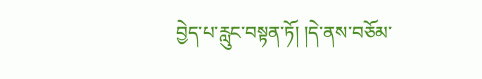བྱེད་པ་རླུང་བསྟན་ཏོ། །དེ་ནས་བཅོམ་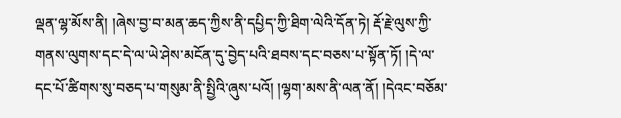ལྡན་ལྷ་མོས་ནི། །ཞེས་བྱ་བ་མན་ཆད་ཀྱིས་ནི་དཔྱིད་ཀྱི་ཐིག་ལེའི་དོན་ཏེ། རྡོ་རྗེ་ལུས་ཀྱི་གནས་ལུགས་དང་དེ་ལ་ཡེ་ཤེས་མངོན་དུ་བྱེད་པའི་ཐབས་དང་བཅས་པ་སྟོན་ཏོ། །དེ་ལ་དང་པོ་ཚིགས་སུ་བཅད་པ་གསུམ་ནི་སྤྱིའི་ཞུས་པའོ། །ལྷག་མས་ནི་ལན་ནོ། །དེའང་བཅོམ་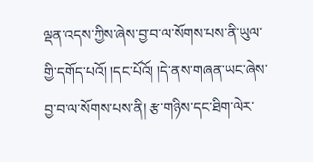ལྡན་འདས་ཀྱིས་ཞེས་བྱ་བ་ལ་སོགས་པས་ནི་ཡུལ་གྱི་དགོད་པའོ། །དང་པོའོ། །དེ་ནས་གཞན་ཡང་ཞེས་བྱ་བ་ལ་སོགས་པས་ནི། རྩ་གཉིས་དང་ཐིག་ལེར་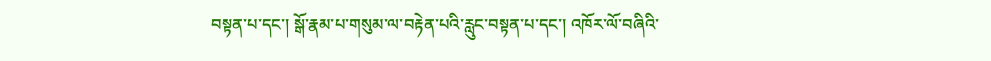བསྟན་པ་དང་། སྒོ་རྣམ་པ་གསུམ་ལ་བརྟེན་པའི་རླུང་བསྟན་པ་དང་། འཁོར་ལོ་བཞིའི་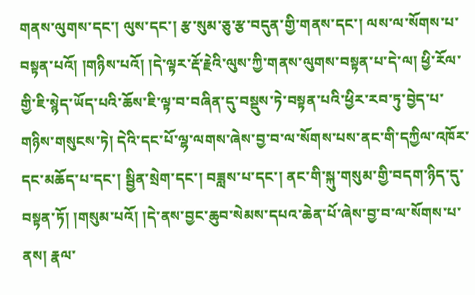གནས་ལུགས་དང་། ལུས་དང་། རྩ་སུམ་ཅུ་རྩ་བདུན་གྱི་གནས་དང་། ལས་ལ་སོགས་པ་བསྟན་པའོ། །གཉིས་པའོ། །དེ་ལྟར་རྡོ་རྗེའི་ལུས་ཀྱི་གནས་ལུགས་བསྟན་པ་དེ་ལ། ཕྱི་རོལ་གྱི་ཇི་སྙེད་ཡོད་པའི་ཆོས་ཇི་ལྟ་བ་བཞིན་དུ་བསྡུས་ཏེ་བསྟན་པའི་ཕྱིར་རབ་ཏུ་བྱེད་པ་གཉིས་གསུངས་ཏེ། དེའི་དང་པོ་ལྷ་ལགས་ཞེས་བྱ་བ་ལ་སོགས་པས་ནང་གི་དཀྱིལ་འཁོར་དང་མཆོད་པ་དང་། སྦྱིན་སྲེག་དང་། བཟླས་པ་དང་། ནང་གི་སྐུ་གསུམ་གྱི་བདག་ཉིད་དུ་བསྟན་ཏོ། །གསུམ་པའོ། །དེ་ནས་བྱང་ཆུབ་སེམས་དཔའ་ཆེན་པོ་ཞེས་བྱ་བ་ལ་སོགས་པ་ནས། རྣལ་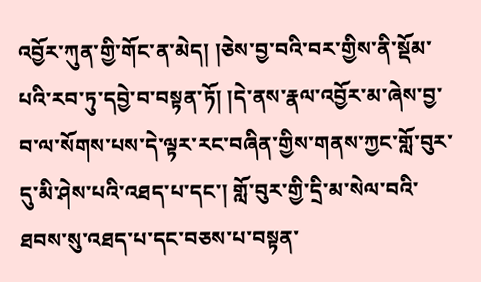འབྱོར་ཀུན་གྱི་གོང་ན་མེད། །ཅེས་བྱ་བའི་བར་གྱིས་ནི་སྡོམ་པའི་རབ་ཏུ་དབྱེ་བ་བསྟན་ཏོ། །དེ་ནས་རྣལ་འབྱོར་མ་ཞེས་བྱ་བ་ལ་སོགས་པས་དེ་ལྟར་རང་བཞིན་གྱིས་གནས་ཀྱང་གློ་བུར་དུ་མི་ཤེས་པའི་འཐད་པ་དང་། གློ་བུར་གྱི་དྲི་མ་སེལ་བའི་ཐབས་སུ་འཐད་པ་དང་བཅས་པ་བསྟན་